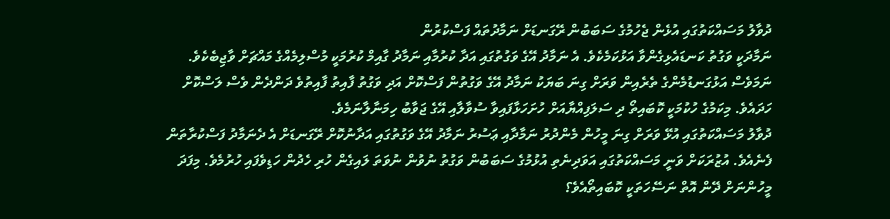ދުވާލު މަސައްކަތުގައި އުޅެން ޖެހުމުގެ ސަބަބުން ރޭގަނޑަށް ނަމާދުތައް ފަސްކުރުން
ނަމާދަކީ ވަގުތު ކަނޑައެޅިގެންވާ އަޅުކަމެކެވެ. އެ ނަމާދު އޭގެ ވަގުތުގައި އަދާ ކުރުމާއި ނަމާދު ގާއިމް ކުރުމަކީ މުސްލިމެއްގެ މައްޗަށް ވާޖިބެކެވެ. ނަމަވެސް އަޅުގަނޑުމެންގެ ތެރެއިން ވަރަށް ގިނަ ބަޔަކު ނަމާދު އޭގެ ވަގުތުން ފަސްކޮށް އަދި ވަގުތު ފާއިތު ފާއިތުވެ ދަންދެން ވެސް ލަސްކޮށް ހަދައެވެ. މިކަމުގެ ހުކުމަކީ ކޮބައިތޯ ދި ސަލަފިއްޔާއަށް ހުށަހަޅާފައިވާ ސުވާލާއި އޭގެ ޖަވާބު ހިމަނާލާނަމެވެ.
ދުވާލު މަސައްކަތުގައި އުޅޭ ވަރަށް ގިނަ މީހުން މެންދުރު ނަމާދާއި ޢަސުރު ނަމާދު އޭގެ ވަގުތުގައި އަދާނުކޮށް ރޭގަނޑަށް އެ ދެނަމާދު ފަސްކުރާތަން ފެނެއެވެ. އުޒުރަކަށް ވަނީ މަސައްކަތުގައި އަވަދިނެތި އުޅުމުގެ ސަބަބުން ވަގުތު ނުވުން ނުވަތަ ލައިގެން ހުރި ހެދުން ހަޑިވެފައި ހުރުމެވެ. މިފަދަ މީހުންނަށް ދޭން އޮތް ނަސޭހަތަކީ ކޮބައިތޯއެވެ؟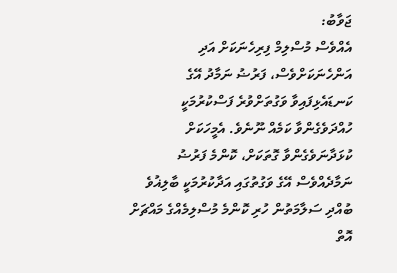ޖަވާބު:
އެއްވެސް މުސްލިމް ފިރިހެނަކަށް އަދި އަންހެނަކަށްވެސް، ފަރުޟު ނަމާދު އޭގެ ކަނޑައެޅިފައިވާ ވަގުތަށްވުރެ ފަސްކުރުމަކީ ހުއްދަވެގެންވާ ކަމެއް ނޫނެވެ. އެމީހަކަށް ކުޅަދާނަވެގެންވާ ގޮތަކަށް، ކޮންމެ ފަރުޟު ނަމާދެއްވެސް އޭގެ ވަގުތުގައި އަދާކުރުމަކީ ބާލިޣުވެ ބުއްދި ސަލާމަތުން ހުރި ކޮންމެ މުސްލިމެއްގެ މައްޗަށް އޮތް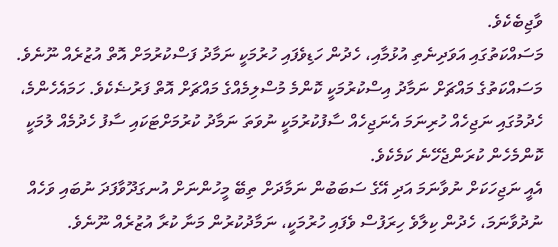ވާޖިބެކެވެ.
މަސައްކަތުގައި އަވަދިނެތި އުޅުމާއި، ހެދުން ހަޑިވެފައި ހުރުމަކީ ނަމާދު ފަސްކުރުމަށް އޮތް އުޒުރެއް ނޫނެވެ. މަސައްކަތުގެ މައްޗަށް ނަމާދު އިސްކުރުމަކީ ކޮންމެ މުސްލިމެއްގެ މައްޗަށް އޮތް ފަރުޟެކެވެ. ހަމައެހެންމެ، ހެދުމުގައި ނަޖިހެއް ހުރިނަމަ އެނަޖިހެއް ސާފުކުރުމަކީ ނުވަތަ ނަމާދު ކުރުމަށްޓަކައި ސާފު ހެދުމެއް ލުމަކީ ކޮންމެހެން ކުރަންޖެހޭނެ ކަމެކެވެ.
އެއީ ނަޖިހަކަށް ނުވާނަމަ އަދި އޭގެ ސަބަބުން ނަމާދަށް ތިބޭ މީހުންނަށް އުނގަދޫވާފަދަ ނުބައި ވަހެއް ނުދުވާނަމަ، ހެދުން ކިލާވެ ހިރަފުސް ވެފައި ހުރުމަކީ، ނަމާދުކުރުން މަނާ ކުރާ އުޒުރެއް ނޫނެވެ.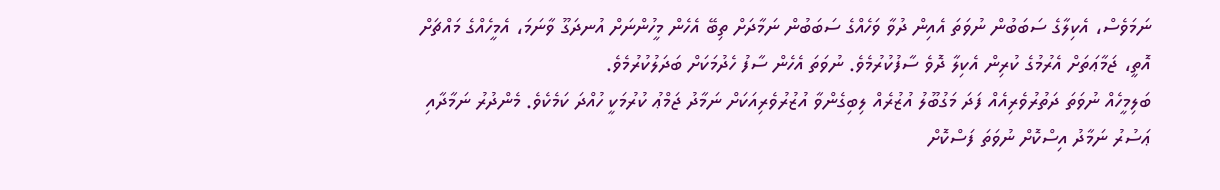ނަމަވެސް، އެކިލާގެ ސަބަބުން ނުވަތަ އެއިން ދުވާ ވަހެއްގެ ސަބަބުން ނަމާދަށް ތިބޭ އެހެން މީހުންނަށް އުނދަގޫ ވާނަމަ، އެމީހެއްގެ މައްޗަށް އޮތީ، ޖަމާޢަތަށް އެރުމުގެ ކުރިން އެކިލާ ދޮވެ ސާފުކުރުމެވެ. ނުވަތަ އެހެން ސާފު ހެދުމަކަށް ބަދަލުކުރުމެވެ.
ބަލިމީހެއް ނުވަތަ ދަތުރުވެރިއެއް ފަދަ މަގުބޫލު އުޒުރެއް ލިބިގެންވާ އުޒުރުވެރިއަކަށް ނަމާދު ޖަމްޢު ކުރުމަކީ ހުއްދަ ކަމެކެވެ. މެންދުރު ނަމާދާއި ޢަސުރު ނަމާދު އިސްކޮށް ނުވަތަ ފަސްކޮށް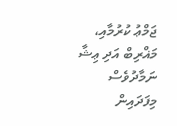ޖަމްޢު ކުރުމާއި، މަޣްރިބް އަދި ޢިޝާ ނަމާދުވެސް މިފަދައިން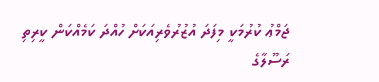ޖަމްޢު ކުރުމަކީ މިފަދަ އުޒުރުވެރިއަކަށް ހުއްދަ ކަމެއްކަން ކީރިތި ރަސޫލާގެ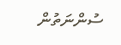ސުންނަތުން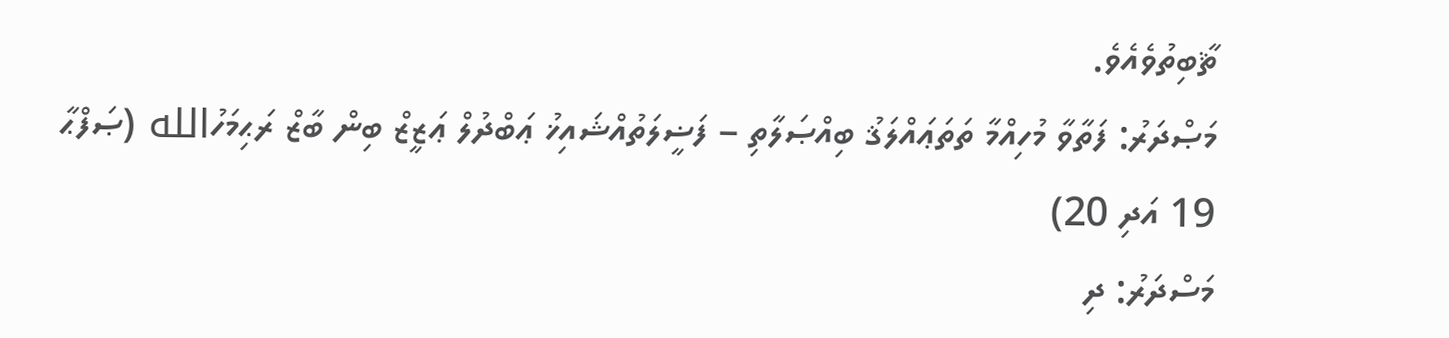ޘާބިތުވެއެވެ.
މަޞްދަރު: ފަތާވާ މުހިއްމާ ތަތަޢައްލަޤު ބިއްޞަލާތި – ފަޟީލަތުއްޝައިޚު ޢަބްދުލް ޢަޒީޒް ބިން ބާޒް ރަޙިމަހުالله (ޞަފްޙާ 19 އަދި 20)
މަސްދަރު: ދި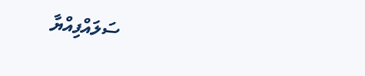ސަލައްފިއްޔާ